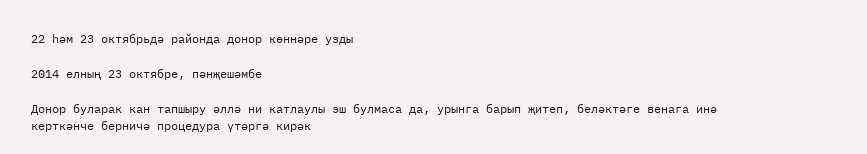22 һәм 23 октябрьдә районда донор көннәре узды

2014 елның 23 октябре, пәнҗешәмбе

Донор буларак кан тапшыру әллә ни катлаулы эш булмаса да, урынга барып җитеп, беләктәге венага инә керткәнче берничә процедура үтәргә кирәк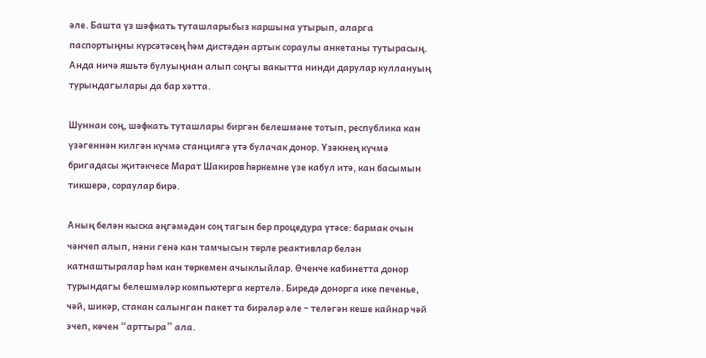әле. Башта үз шәфкать туташларыбыз каршына утырып, аларга паспортыңны күрсәтәсең һәм дистәдән артык сораулы анкетаны тутырасың. Анда ничә яшьтә булуыңнан алып соңгы вакытта нинди дарулар куллануың турындагылары да бар хәтта.

Шуннан соң, шәфкать туташлары биргән белешмәне тотып, республика кан үзәгеннән килгән күчмә станциягә үтә булачак донор. Үзәкнең күчмә бригадасы җитәкчесе Марат Шакиров һәркемне үзе кабул итә, кан басымын тикшерә, сораулар бирә.

Аның белән кыска әңгәмәдән соң тагын бер процедура үтәсе: бармак очын чәнчеп алып, нәни генә кан тамчысын төрле реактивлар белән катнаштыралар һәм кан төркемен ачыклыйлар. Өченче кабинетта донор турындагы белешмәләр компьютерга кертелә. Биредә донорга ике печенье, чәй, шикәр, стакан салынган пакет та бирәләр әле – теләгән кеше кайнар чәй эчеп, көчен “арттыра” ала.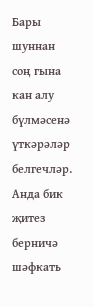Бары шуннан соң гына кан алу бүлмәсенә үткәрәләр белгечләр. Анда бик җитез берничә шәфкать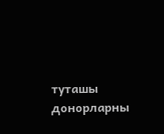туташы донорларны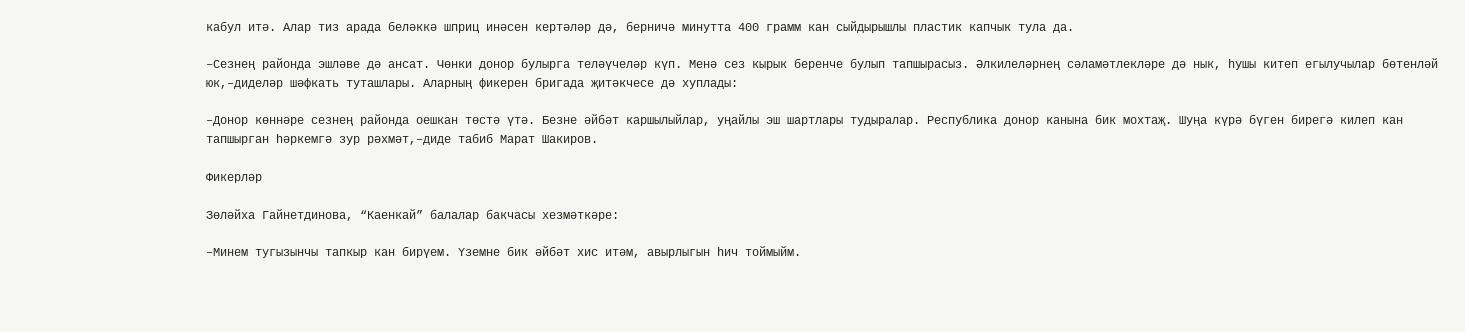кабул итә. Алар тиз арада беләккә шприц инәсен кертәләр дә, берничә минутта 400 грамм кан сыйдырышлы пластик капчык тула да.

–Сезнең районда эшләве дә ансат. Чөнки донор булырга теләүчеләр күп. Менә сез кырык беренче булып тапшырасыз. Әлкилеләрнең сәламәтлекләре дә нык, һушы китеп егылучылар бөтенләй юк,–диделәр шәфкать туташлары. Аларның фикерен бригада җитәкчесе дә хуплады:

–Донор көннәре сезнең районда оешкан төстә үтә. Безне әйбәт каршылыйлар, уңайлы эш шартлары тудыралар. Республика донор канына бик мохтаҗ. Шуңа күрә бүген бирегә килеп кан тапшырган һәркемгә зур рәхмәт,–диде табиб Марат Шакиров.

Фикерләр

Зөләйха Гайнетдинова, “Каенкай” балалар бакчасы хезмәткәре:

–Минем тугызынчы тапкыр кан бирүем. Үземне бик әйбәт хис итәм, авырлыгын һич тоймыйм.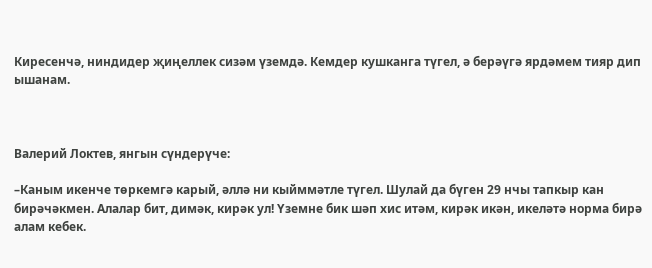Киресенчә, ниндидер җиңеллек сизәм үземдә. Кемдер кушканга түгел, ә берәүгә ярдәмем тияр дип ышанам.



Валерий Локтев, янгын сүндерүче:

–Каным икенче төркемгә карый, әллә ни кыйммәтле түгел. Шулай да бүген 29 нчы тапкыр кан бирәчәкмен. Алалар бит, димәк, кирәк ул! Үземне бик шәп хис итәм, кирәк икән, икеләтә норма бирә алам кебек.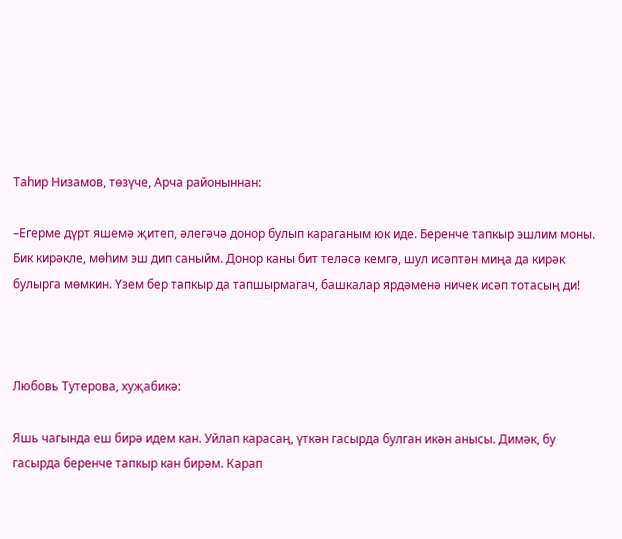Таһир Низамов, төзүче, Арча районыннан:

–Егерме дүрт яшемә җитеп, әлегәчә донор булып караганым юк иде. Беренче тапкыр эшлим моны. Бик кирәкле, мөһим эш дип саныйм. Донор каны бит теләсә кемгә, шул исәптән миңа да кирәк булырга мөмкин. Үзем бер тапкыр да тапшырмагач, башкалар ярдәменә ничек исәп тотасың ди!



Любовь Тутерова, хуҗабикә:

Яшь чагында еш бирә идем кан. Уйлап карасаң, үткән гасырда булган икән анысы. Димәк, бу гасырда беренче тапкыр кан бирәм. Карап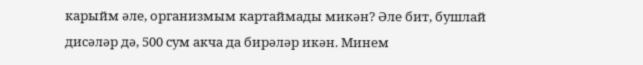карыйм әле, организмым картаймады микән? Әле бит, бушлай дисәләр дә, 500 сум акча да бирәләр икән. Минем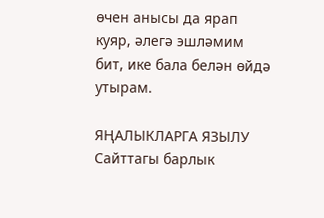өчен анысы да ярап куяр, әлегә эшләмим бит, ике бала белән өйдә утырам.

ЯҢАЛЫКЛАРГА ЯЗЫЛУ
Сайттагы барлык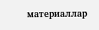материаллар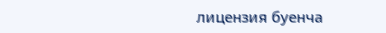лицензия буенча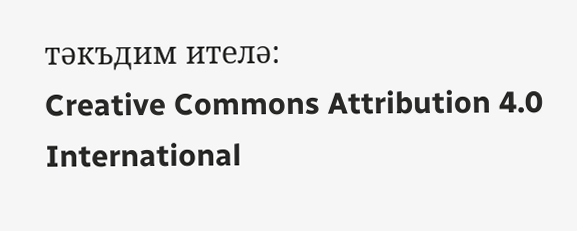тәкъдим ителә:
Creative Commons Attribution 4.0 International